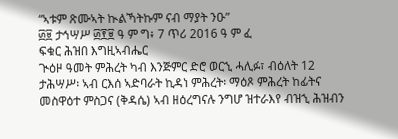“ኣቱም ጽሙኣት ኲልኻትኩም ናብ ማያት ንዑ”
፴፱ ታኅሣሥ ፴፻፱ ዓ ም ግ፥ 7 ጥሪ 2016 ዓ ም ፈ
ፍቁር ሕዝበ እግዚኣብሔር
ጒዕዞ ዓመት ምሕረት ካብ እንጅምር ድሮ ወርኂ ሓሊፉ፣ ብዕለት 12 ታሕሣሥ፡ ኣብ ርእሰ ኣድባራት ኪዳነ ምሕረት፡ ማዕጾ ምሕረት ከፊትና መስዋዕተ ምስጋና (ቅዳሴ) ኣብ ዘዕረግናሉ ንግሆ ዝተራእየ ብዝኂ ሕዝብን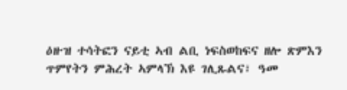ዕዙዝ ተሳትፎን ናይቲ ኣብ ልቢ ነፍስወከፍና ዘሎ ጽምእን ጥምየትን ምሕረት ኣምላኽ እዩ ገሊጹልና፣ ዓመ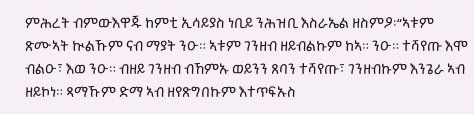ምሕረት ብምውእዋጁ ከምቲ ኢሳይያስ ነቢይ ንሕዝቢ እስራኤል ዘስምዖ፡“ኣቱም ጽሙኣት ኲልኹም ናብ ማያት ንዑ። ኣቱም ገንዘብ ዘይብልኩም ከኣ። ንዑ። ተሻየጡ እሞ ብልዑ፣ እወ ንዑ። ብዘይ ገንዘብ ብኸምኡ ወይንን ጸባን ተሻየጡ፣ ገንዘብኩም እንጌራ ኣብ ዘይኮነ። ጻማኹም ድማ ኣብ ዘየጽግበኩም እተጥፍኡስ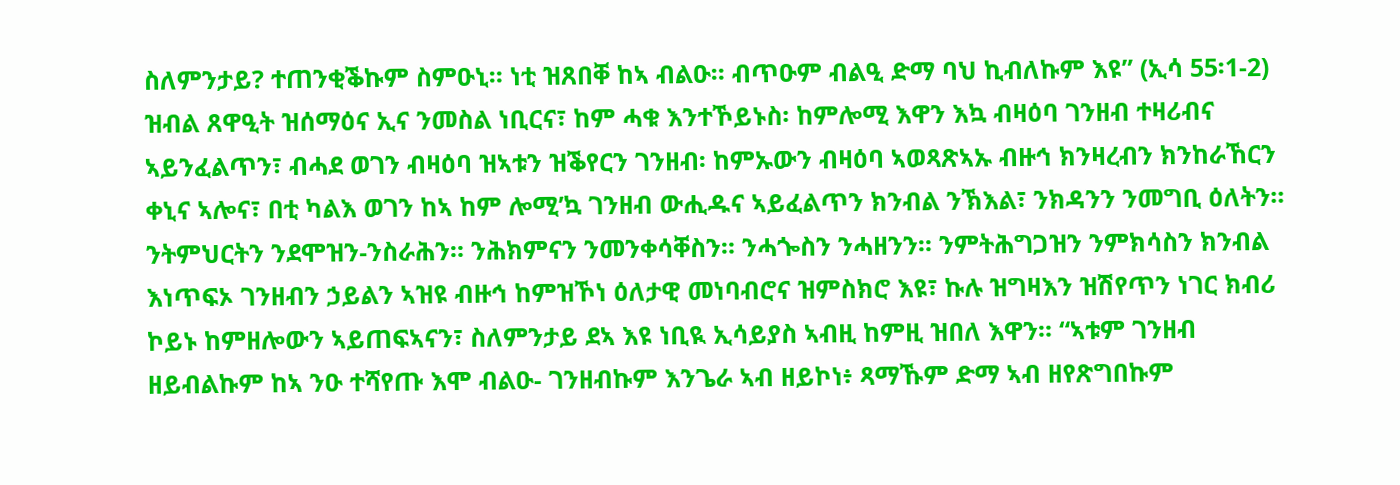ስለምንታይ? ተጠንቂቕኩም ስምዑኒ። ነቲ ዝጸበቐ ከኣ ብልዑ። ብጥዑም ብልዒ ድማ ባህ ኪብለኩም እዩ” (ኢሳ 55፡1-2) ዝብል ጸዋዒት ዝሰማዕና ኢና ንመስል ነቢርና፣ ከም ሓቁ እንተኾይኑስ፡ ከምሎሚ እዋን እኳ ብዛዕባ ገንዘብ ተዛሪብና ኣይንፈልጥን፣ ብሓደ ወገን ብዛዕባ ዝኣቱን ዝቕየርን ገንዘብ፡ ከምኡውን ብዛዕባ ኣወጻጽኣኡ ብዙኅ ክንዛረብን ክንከራኸርን ቀኒና ኣሎና፣ በቲ ካልእ ወገን ከኣ ከም ሎሚ’ኳ ገንዘብ ውሒዱና ኣይፈልጥን ክንብል ንኽእል፣ ንክዳንን ንመግቢ ዕለትን። ንትምህርትን ንደሞዝን-ንስራሕን። ንሕክምናን ንመንቀሳቐስን። ንሓጐስን ንሓዘንን። ንምትሕግጋዝን ንምክሳስን ክንብል እነጥፍኦ ገንዘብን ኃይልን ኣዝዩ ብዙኅ ከምዝኾነ ዕለታዊ መነባብሮና ዝምስክሮ እዩ፣ ኩሉ ዝግዛእን ዝሽየጥን ነገር ክብሪ ኮይኑ ከምዘሎውን ኣይጠፍኣናን፣ ስለምንታይ ደኣ እዩ ነቢዪ ኢሳይያስ ኣብዚ ከምዚ ዝበለ እዋን። “ኣቱም ገንዘብ ዘይብልኩም ከኣ ንዑ ተሻየጡ እሞ ብልዑ- ገንዘብኩም እንጌራ ኣብ ዘይኮነ፥ ጻማኹም ድማ ኣብ ዘየጽግበኩም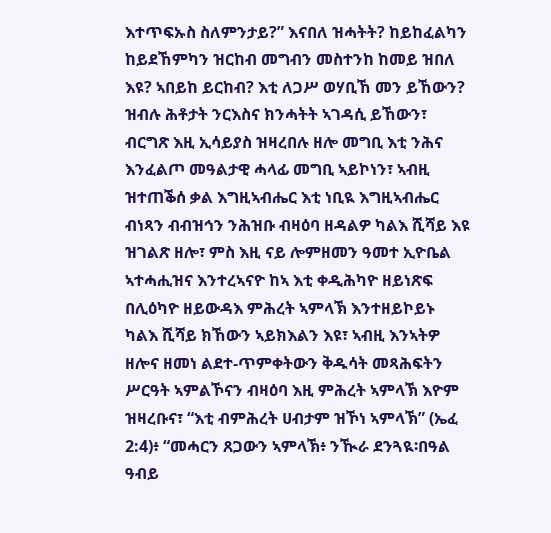እተጥፍኡስ ስለምንታይ?” እናበለ ዝሓትት? ከይከፈልካን ከይደኸምካን ዝርከብ መግብን መስተንከ ከመይ ዝበለ እዩ? ኣበይከ ይርከብ? እቲ ለጋሥ ወሃቢኸ መን ይኸውን? ዝብሉ ሕቶታት ንርእስና ክንሓትት ኣገዳሲ ይኸውን፣ ብርግጽ እዚ ኢሳይያስ ዝዛረበሉ ዘሎ መግቢ እቲ ንሕና እንፈልጦ መዓልታዊ ሓላፊ መግቢ ኣይኮነን፣ ኣብዚ ዝተጠቕሰ ቃል እግዚኣብሔር እቲ ነቢዪ እግዚኣብሔር ብነጻን ብብዝኅን ንሕዝቡ ብዛዕባ ዘዳልዎ ካልእ ሺሻይ እዩ ዝገልጽ ዘሎ፣ ምስ እዚ ናይ ሎምዘመን ዓመተ ኢዮቤል ኣተሓሒዝና እንተረኣናዮ ከኣ እቲ ቀዲሕካዮ ዘይነጽፍ በሊዕካዮ ዘይውዳእ ምሕረት ኣምላኽ እንተዘይኮይኑ ካልእ ሺሻይ ክኸውን ኣይክእልን እዩ፣ ኣብዚ እንኣትዎ ዘሎና ዘመነ ልደተ-ጥምቀትውን ቅዱሳት መጻሕፍትን ሥርዓት ኣምልኾናን ብዛዕባ እዚ ምሕረት ኣምላኽ እዮም ዝዛረቡና፣ “እቲ ብምሕረት ሀብታም ዝኾነ ኣምላኽ” (ኤፈ 2:4)፥ “መሓርን ጸጋውን ኣምላኽ፥ ንዂራ ደንጓዪ፡በዓል ዓብይ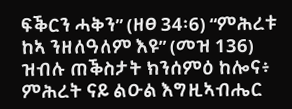ፍቕርን ሓቅን” (ዘፀ 34፡6) “ምሕረቱ ከኣ ንዘለዓለም እዩ” (መዝ 136) ዝብሉ ጠቕስታት ክንሰምዕ ከሎና፥ ምሕረት ናይ ልዑል እግዚኣብሔር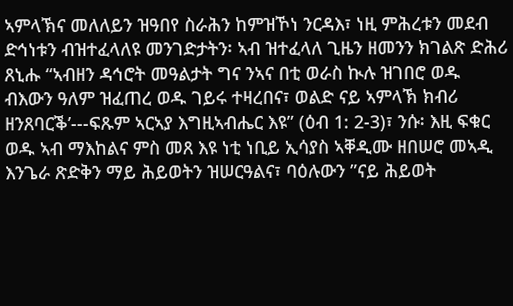ኣምላኽና መለለይን ዝዓበየ ስራሕን ከምዝኾነ ንርዳእ፣ ነዚ ምሕረቱን መደብ ድኅነቱን ብዝተፈላለዩ መንገድታትን፡ ኣብ ዝተፈላለ ጊዜን ዘመንን ክገልጽ ድሕሪ ጸኒሑ “ኣብዘን ዳኅሮት መዓልታት ግና ንኣና በቲ ወራስ ኲሉ ዝገበሮ ወዱ ብእውን ዓለም ዝፈጠረ ወዱ ገይሩ ተዛረበና፣ ወልድ ናይ ኣምላኽ ክብሪ ዘንጸባርቕ’---ፍጹም ኣርኣያ እግዚኣብሔር እዩ” (ዕብ 1: 2-3)፣ ንሱ፡ እዚ ፍቁር ወዱ ኣብ ማእከልና ምስ መጸ እዩ ነቲ ነቢይ ኢሳያስ ኣቐዲሙ ዘበሠሮ መኣዲ እንጌራ ጽድቅን ማይ ሕይወትን ዝሠርዓልና፣ ባዕሉውን ”ናይ ሕይወት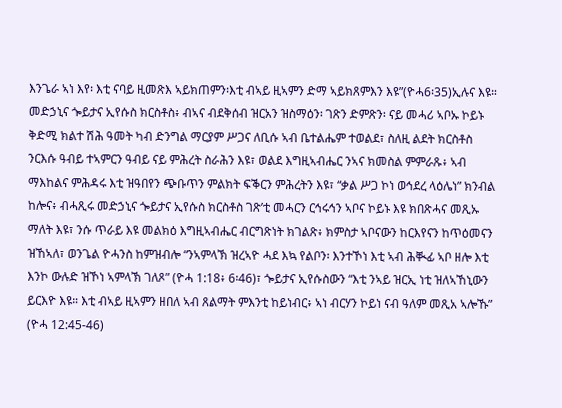እንጌራ ኣነ እየ፡ እቲ ናባይ ዚመጽእ ኣይክጠምን፡እቲ ብኣይ ዚኣምን ድማ ኣይክጸምእን እዩ”(ዮሓ6፡35)ኢሉና እዩ።
መድኃኒና ጐይታና ኢየሱስ ክርስቶስ፥ ብኣና ብደቅሰብ ዝርአን ዝስማዕን፡ ገጽን ድምጽን፡ ናይ መሓሪ ኣቦኡ ኮይኑ ቅድሚ ክልተ ሽሕ ዓመት ካብ ድንግል ማርያም ሥጋና ለቢሱ ኣብ ቤተልሔም ተወልደ፣ ስለዚ ልደት ክርስቶስ ንርእሱ ዓብይ ተኣምርን ዓብይ ናይ ምሕረት ስራሕን እዩ፣ ወልደ እግዚኣብሔር ንኣና ክመስል ምምራጹ፥ ኣብ ማእከልና ምሕዳሩ እቲ ዝዓበየን ጭቡጥን ምልክት ፍቕርን ምሕረትን እዩ፣ “ቃል ሥጋ ኮነ ወኅደረ ላዕሌነ” ክንብል ከሎና፥ ብሓጺሩ መድኃኒና ጐይታና ኢየሱስ ክርስቶስ ገጽ’ቲ መሓርን ርኅሩኅን ኣቦና ኮይኑ እዩ ክበጽሓና መጺኡ ማለት እዩ፣ ንሱ ጥራይ እዩ መልክዕ እግዚኣብሔር ብርግጽነት ክገልጽ፥ ክምስታ ኣቦናውን ከርእየናን ከጥዕመናን ዝኸኣለ፣ ወንጌል ዮሓንስ ከምዝብሎ “ንኣምላኽ ዝረኣዮ ሓደ እኳ የልቦን፡ እንተኾነ እቲ ኣብ ሕቚፊ ኣቦ ዘሎ እቲ እንኮ ውሉድ ዝኾነ ኣምላኽ ገለጾ” (ዮሓ 1:18፥ 6፡46)፣ ጐይታና ኢየሱስውን “እቲ ንኣይ ዝርኢ ነቲ ዝለኣኸኒውን ይርእዮ እዩ። እቲ ብኣይ ዚኣምን ዘበለ ኣብ ጸልማት ምእንቲ ከይነብር፥ ኣነ ብርሃን ኮይነ ናብ ዓለም መጺአ ኣሎኹ” (ዮሓ 12:45-46)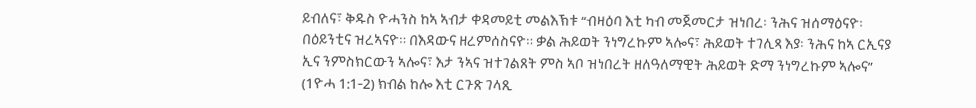ይብለና፣ ቅዱስ ዮሓንስ ከኣ ኣብታ ቀዳመይቲ መልእኽቱ “ብዛዕባ እቲ ካብ መጀመርታ ዝነበረ፡ ንሕና ዝሰማዕናዮ፡ በዕይንቲና ዝረኣናዮ። በእዳውና ዘረምሰስናዮ። ቃል ሕይወት ንነግረኩም ኣሎና፣ ሕይወት ተገሊጻ እያ፡ ንሕና ከኣ ርኢናያ ኢና ንምስክርውን ኣሎና፣ እታ ንኣና ዝተገልጸት ምስ ኣቦ ዝነበረት ዘለዓለማዊት ሕይወት ድማ ንነግረኩም ኣሎና” (1ዮሓ 1:1-2) ክብል ከሎ እቲ ርጉጽ ገላጺ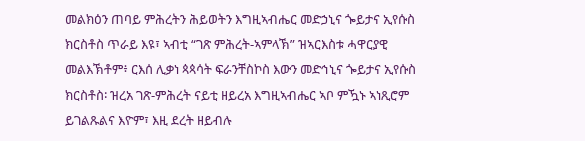መልክዕን ጠባይ ምሕረትን ሕይወትን እግዚኣብሔር መድኃኒና ጐይታና ኢየሱስ ክርስቶስ ጥራይ እዩ፣ ኣብቲ “ገጽ ምሕረት-ኣምላኽ” ዝኣርእስቱ ሓዋርያዊ መልእኽቶም፥ ርእሰ ሊቃነ ጳጳሳት ፍራንቸስኮስ እውን መድኅኒና ጐይታና ኢየሱስ ክርስቶስ፡ ዝረአ ገጽ-ምሕረት ናይቲ ዘይረአ እግዚኣብሔር ኣቦ ምዃኑ ኣነጺሮም ይገልጹልና እዮም፣ እዚ ደረት ዘይብሉ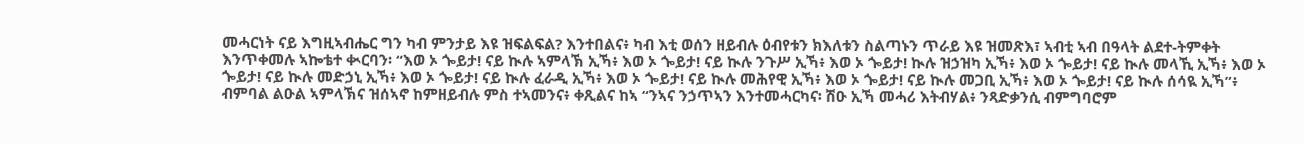መሓርነት ናይ እግዚኣብሔር ግን ካብ ምንታይ እዩ ዝፍልፍል? እንተበልና፥ ካብ እቲ ወሰን ዘይብሉ ዕብየቱን ክእለቱን ስልጣኑን ጥራይ እዩ ዝመጽእ፣ ኣብቲ ኣብ በዓላት ልደተ-ትምቀት እንጥቀመሉ ኣኰቴተ ቊርባን፡ “እወ ኦ ጐይታ! ናይ ኲሉ ኣምላኽ ኢኻ፥ እወ ኦ ጐይታ! ናይ ኲሉ ንጉሥ ኢኻ፥ እወ ኦ ጐይታ! ኲሉ ዝኃዝካ ኢኻ፥ እወ ኦ ጐይታ! ናይ ኲሉ መላኺ ኢኻ፥ እወ ኦ ጐይታ! ናይ ኲሉ መድኃኒ ኢኻ፥ እወ ኦ ጐይታ! ናይ ኲሉ ፈራዲ ኢኻ፥ እወ ኦ ጐይታ! ናይ ኲሉ መሕየዊ ኢኻ፥ እወ ኦ ጐይታ! ናይ ኲሉ መጋቢ ኢኻ፥ እወ ኦ ጐይታ! ናይ ኲሉ ሰሳዪ ኢኻ”፥ ብምባል ልዑል ኣምላኽና ዝሰኣኖ ከምዘይብሉ ምስ ተኣመንና፥ ቀጺልና ከኣ “ንኣና ንኃጥኣን እንተመሓርካና፡ ሽዑ ኢኻ መሓሪ እትብሃል፥ ንጻድቃንሲ ብምግባሮም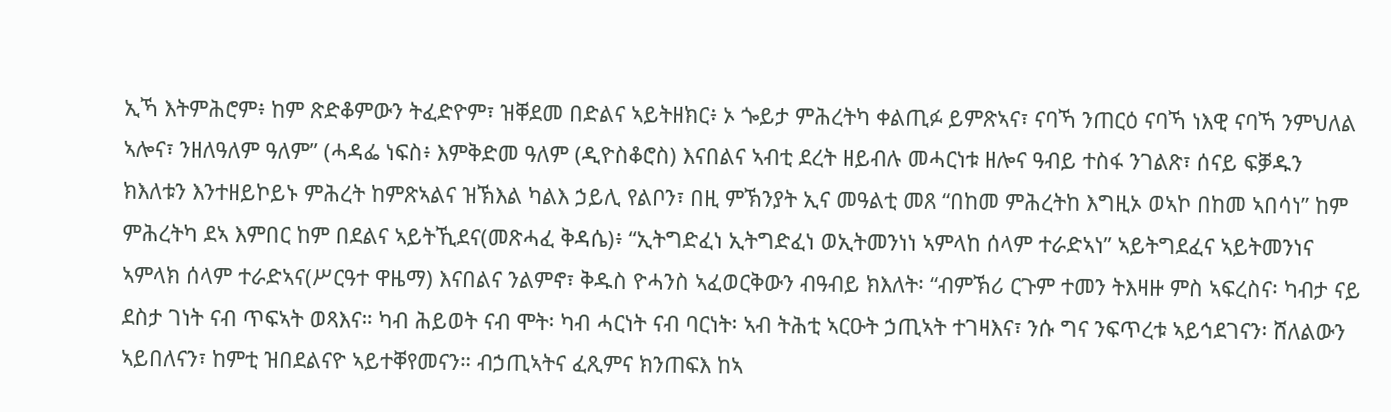ኢኻ እትምሕሮም፥ ከም ጽድቆምውን ትፈድዮም፣ ዝቐደመ በድልና ኣይትዘክር፥ ኦ ጐይታ ምሕረትካ ቀልጢፉ ይምጽኣና፣ ናባኻ ንጠርዕ ናባኻ ነእዊ ናባኻ ንምህለል ኣሎና፣ ንዘለዓለም ዓለም” (ሓዳፌ ነፍስ፥ እምቅድመ ዓለም (ዲዮስቆሮስ) እናበልና ኣብቲ ደረት ዘይብሉ መሓርነቱ ዘሎና ዓብይ ተስፋ ንገልጽ፣ ሰናይ ፍቓዱን ክእለቱን እንተዘይኮይኑ ምሕረት ከምጽኣልና ዝኽእል ካልእ ኃይሊ የልቦን፣ በዚ ምኽንያት ኢና መዓልቲ መጸ “በከመ ምሕረትከ እግዚኦ ወኣኮ በከመ ኣበሳነ” ከም ምሕረትካ ደኣ እምበር ከም በደልና ኣይትኺደና(መጽሓፈ ቅዳሴ)፥ “ኢትግድፈነ ኢትግድፈነ ወኢትመንነነ ኣምላከ ሰላም ተራድኣነ” ኣይትግደፈና ኣይትመንነና ኣምላክ ሰላም ተራድኣና(ሥርዓተ ዋዜማ) እናበልና ንልምኖ፣ ቅዱስ ዮሓንስ ኣፈወርቅውን ብዓብይ ክእለት፡ “ብምኽሪ ርጉም ተመን ትእዛዙ ምስ ኣፍረስና፡ ካብታ ናይ ደስታ ገነት ናብ ጥፍኣት ወጻእና። ካብ ሕይወት ናብ ሞት፡ ካብ ሓርነት ናብ ባርነት፡ ኣብ ትሕቲ ኣርዑት ኃጢኣት ተገዛእና፣ ንሱ ግና ንፍጥረቱ ኣይኅደገናን፡ ሸለልውን ኣይበለናን፣ ከምቲ ዝበደልናዮ ኣይተቐየመናን። ብኃጢኣትና ፈጺምና ክንጠፍእ ከኣ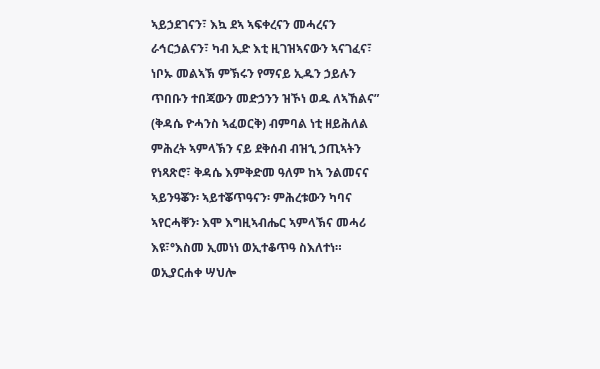ኣይኃደገናን፣ እኳ ደኣ ኣፍቀረናን መሓረናን ራኅርኃልናን፣ ካብ ኢድ እቲ ዚገዝኣናውን ኣናገፈና፣ ነቦኡ መልኣኽ ምኽሩን የማናይ ኢዱን ኃይሉን ጥበቡን ተበጃውን መድኃንን ዝኾነ ወዱ ለኣኸልና” (ቅዳሴ ዮሓንስ ኣፈወርቅ) ብምባል ነቲ ዘይሕለል ምሕረት ኣምላኽን ናይ ደቅሰብ ብዝኂ ኃጢኣትን የነጻጽሮ፣ ቅዳሴ እምቅድመ ዓለም ከኣ ንልመናና ኣይንዓቖን፡ ኣይተቖጥዓናን፡ ምሕረቱውን ካባና ኣየርሓቐን፡ እሞ እግዚኣብሔር ኣምላኽና መሓሪ እዩ፣°እስመ ኢመነነ ወኢተቆጥዓ ስእለተነ። ወኢያርሐቀ ሣህሎ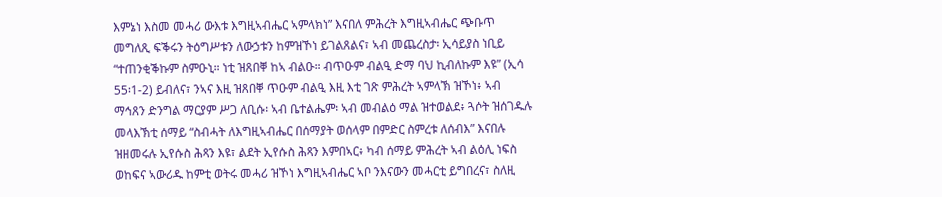እምኔነ እስመ መሓሪ ውእቱ እግዚኣብሔር ኣምላክነ” እናበለ ምሕረት እግዚኣብሔር ጭቡጥ መግለጺ ፍቕሩን ትዕግሥቱን ለውኃቱን ከምዝኾነ ይገልጸልና፣ ኣብ መጨረስታ፡ ኢሳይያስ ነቢይ “ተጠንቂቕኩም ስምዑኒ። ነቲ ዝጸበቐ ከኣ ብልዑ። ብጥዑም ብልዒ ድማ ባህ ኪብለኩም እዩ” (ኢሳ 55፡1-2) ይብለና፣ ንኣና እዚ ዝጸበቐ ጥዑም ብልዒ እዚ እቲ ገጽ ምሕረት ኣምላኽ ዝኾነ፥ ኣብ ማኅጸን ድንግል ማርያም ሥጋ ለቢሱ፡ ኣብ ቤተልሔም፡ ኣብ መብልዕ ማል ዝተወልደ፥ ጓሶት ዝሰገዱሉ መላእኽቲ ሰማይ “ስብሓት ለእግዚኣብሔር በሰማያት ወሰላም በምድር ስምረቱ ለሰብእ” እናበሉ ዝዘመሩሉ ኢየሱስ ሕጻን እዩ፣ ልደት ኢየሱስ ሕጻን እምበኣር፥ ካብ ሰማይ ምሕረት ኣብ ልዕሊ ነፍስ ወከፍና ኣውሪዱ ከምቲ ወትሩ መሓሪ ዝኾነ እግዚኣብሔር ኣቦ ንእናውን መሓርቲ ይግበረና፣ ስለዚ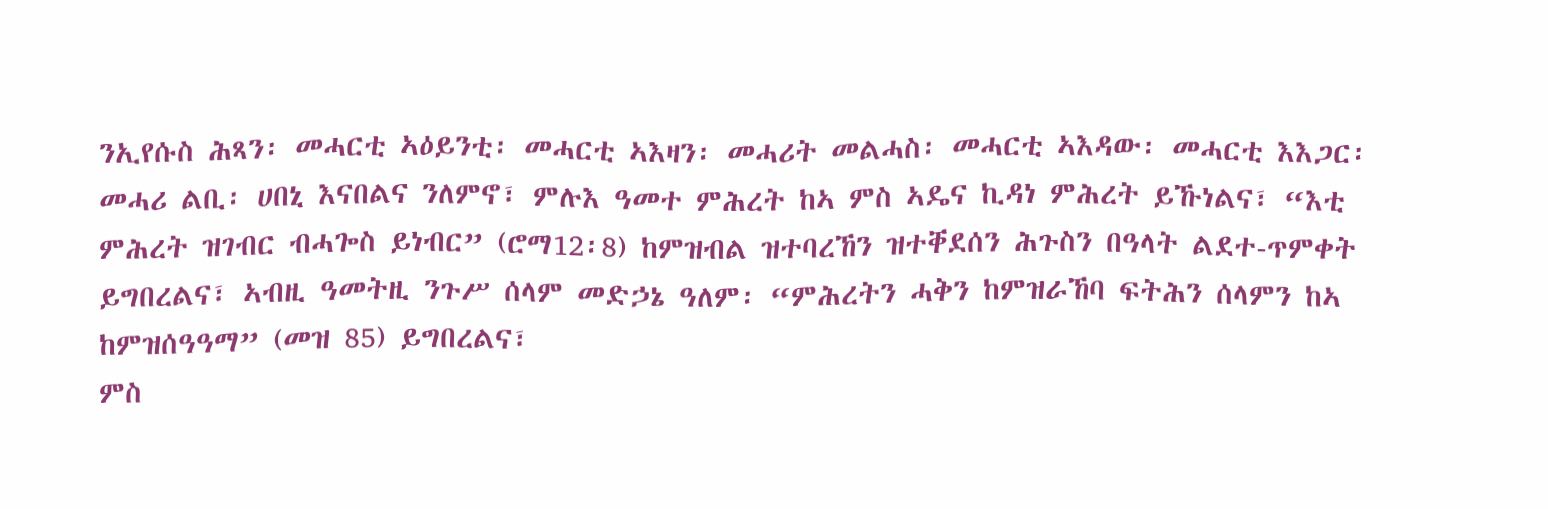ንኢየሱስ ሕጻን፡ መሓርቲ ኣዕይንቲ፡ መሓርቲ ኣእዛን፡ መሓሪት መልሓስ፡ መሓርቲ ኣእዳው፡ መሓርቲ እእጋር፡ መሓሪ ልቢ፡ ሀበኒ እናበልና ንለምኖ፣ ምሉእ ዓመተ ምሕረት ከኣ ምስ ኣዴና ኪዳነ ምሕረት ይኹነልና፣ “እቲ ምሕረት ዝገብር ብሓጐስ ይነብር” (ሮማ12፡8) ከምዝብል ዝተባረኸን ዝተቐደሰን ሕጉስን በዓላት ልደተ-ጥምቀት ይግበረልና፣ ኣብዚ ዓመትዚ ንጉሥ ሰላም መድኃኔ ዓለም፡ “ምሕረትን ሓቅን ከምዝራኸባ ፍትሕን ሰላምን ከኣ ከምዝሰዓዓማ” (መዝ 85) ይግበረልና፣
ምስ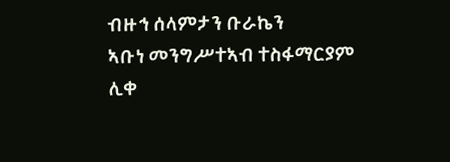ብዙኅ ሰላምታን ቡራኬን
ኣቡነ መንግሥተኣብ ተስፋማርያም
ሊቀ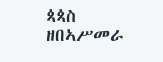ጳጳስ ዘበኣሥመራ